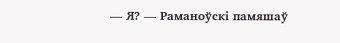— Я? — Раманоўскі памяшаў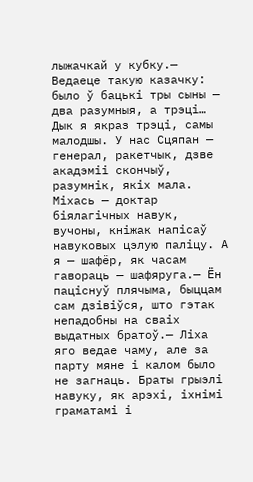лыжачкай у кубку.— Ведаеце такую казачку: было ў бацькі тры сыны — два разумныя, а трэці… Дык я якраз трэці, самы малодшы. У нас Сцяпан — генерал, ракетчык, дзве акадэміі скончыў, разумнік, якіх мала. Міхась — доктар біялагічных навук, вучоны, кніжак напісаў навуковых цэлую паліцу. А я — шафёр, як часам гавораць — шафяруга.— Ён паціснуў плячыма, быццам сам дзівіўся, што гэтак непадобны на сваіх выдатных братоў.— Ліха яго ведае чаму, але за парту мяне і калом было не загнаць. Браты грыэлі навуку, як арэхі, іхнімі граматамі і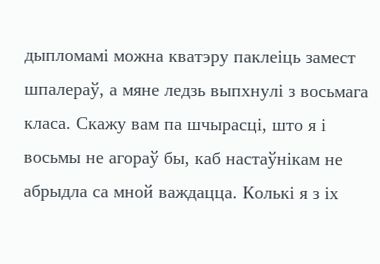дыпломамі можна кватэру паклеіць замест шпалераў, а мяне ледзь выпхнулі з восьмага класа. Скажу вам па шчырасці, што я і восьмы не агораў бы, каб настаўнікам не абрыдла са мной важдацца. Колькі я з іх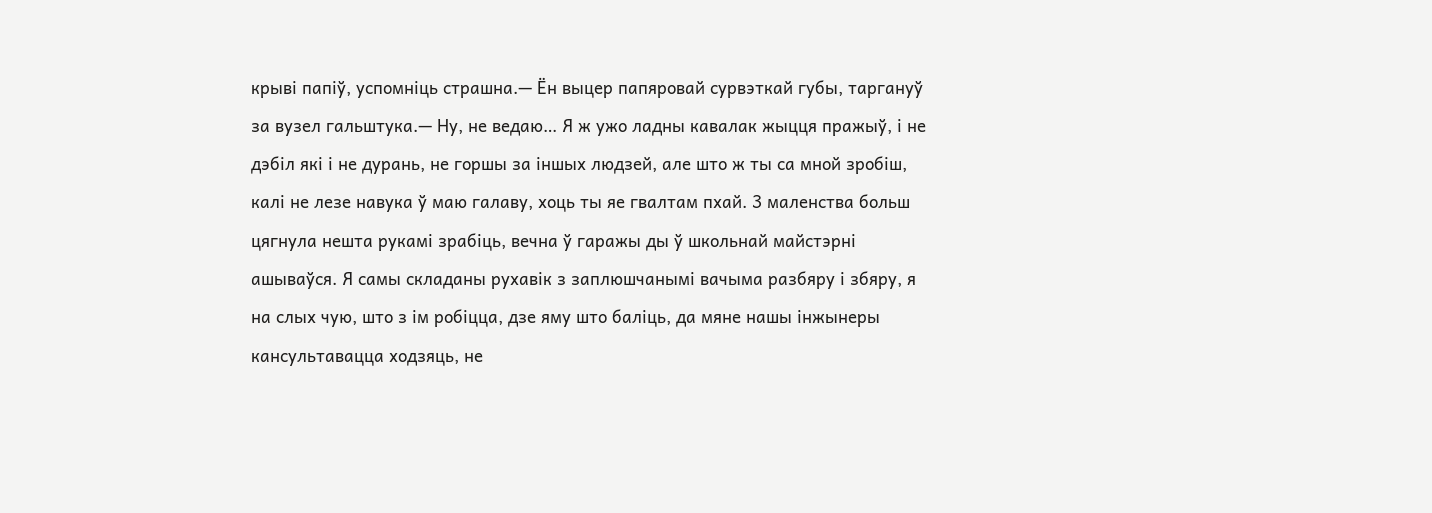крыві папіў, успомніць страшна.— Ён выцер папяровай сурвэткай губы, таргануў за вузел гальштука.— Ну, не ведаю… Я ж ужо ладны кавалак жыцця пражыў, і не дэбіл які і не дурань, не горшы за іншых людзей, але што ж ты са мной зробіш, калі не лезе навука ў маю галаву, хоць ты яе гвалтам пхай. 3 маленства больш цягнула нешта рукамі зрабіць, вечна ў гаражы ды ў школьнай майстэрні ашываўся. Я самы складаны рухавік з заплюшчанымі вачыма разбяру і збяру, я на слых чую, што з ім робіцца, дзе яму што баліць, да мяне нашы інжынеры кансультавацца ходзяць, не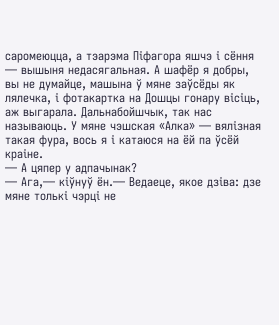саромеюцца, а тэарэма Піфагора яшчэ і сёння — вышыня недасягальная. А шафёр я добры, вы не думайце, машына ў мяне заўсёды як лялечка, і фотакартка на Дошцы гонару вісіць, аж выгарала. Дальнабойшчык, так нас называюць. У мяне чэшская «Алка» — вялізная такая фура, вось я і катаюся на ёй па ўсёй краіне.
— А цяпер у адпачынак?
— Ага,— кіўнуў ён.— Ведаеце, якое дзіва: дзе мяне толькі чэрці не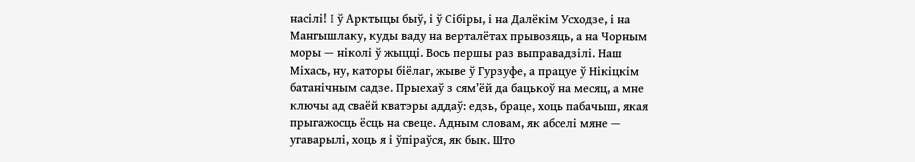насілі! I ў Арктыцы быў, і ў Сібіры, і на Далёкім Усходзе, і на Мангышлаку, куды ваду на верталётах прывозяць, а на Чорным моры — ніколі ў жыцці. Вось першы раз выправадзілі. Наш Міхась, ну, каторы біёлаг, жыве ў Гурзуфе, а працуе ў Нікіцкім батанічным садзе. Прыехаў з сям’ёй да бацькоў на месяц, а мне ключы ад сваёй кватэры аддаў: едзь, браце, хоць пабачыш, якая прыгажосць ёсць на свеце. Адным словам, як абселі мяне — угаварылі, хоць я і ўпіраўся, як бык. Што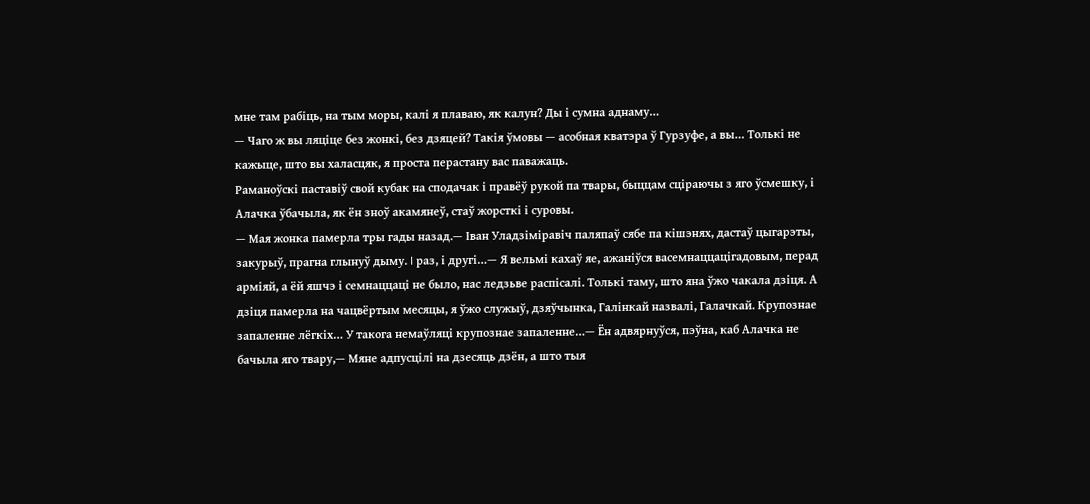мне там рабіць, на тым моры, калі я плаваю, як калун? Ды і сумна аднаму…
— Чаго ж вы ляціце без жонкі, без дзяцей? Такія ўмовы — асобная кватэра ў Гурзуфе, а вы… Толькі не кажыце, што вы халасцяк, я проста перастану вас паважаць.
Раманоўскі паставіў свой кубак на сподачак і правёў рукой па твары, быццам сціраючы з яго ўсмешку, і Алачка ўбачыла, як ён зноў акамянеў, стаў жорсткі і суровы.
— Мая жонка памерла тры гады назад.— Іван Уладзіміравіч паляпаў сябе па кішэнях, дастаў цыгарэты, закурыў, прагна глынуў дыму. I раз, і другі…— Я вельмі кахаў яе, ажаніўся васемнаццацігадовым, перад арміяй, а ёй яшчэ і семнаццаці не было, нас ледзьве распісалі. Толькі таму, што яна ўжо чакала дзіця. А дзіця памерла на чацвёртым месяцы, я ўжо служыў, дзяўчынка, Галінкай назвалі, Галачкай. Крупознае запаленне лёгкіх… У такога немаўляці крупознае запаленне…— Ён адвярнуўся, пэўна, каб Алачка не бачыла яго твару,— Мяне адпусцілі на дзесяць дзён, а што тыя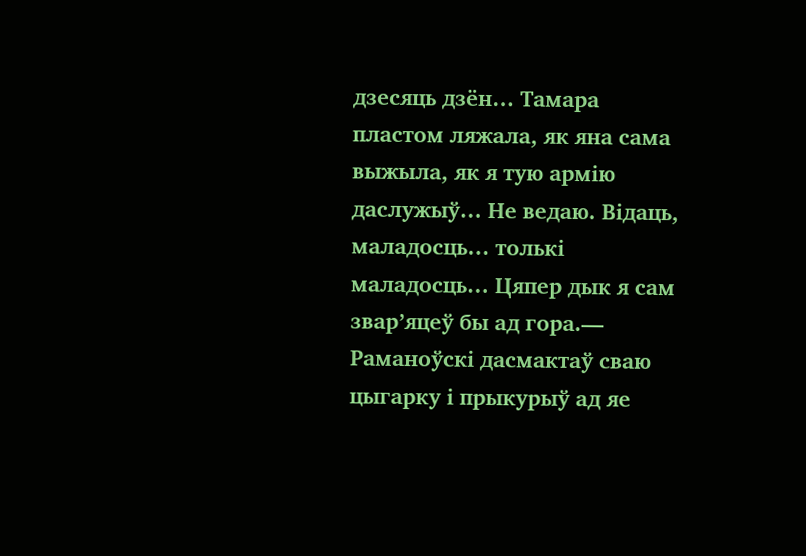дзесяць дзён… Тамара пластом ляжала, як яна сама выжыла, як я тую армію даслужыў… Не ведаю. Відаць, маладосць… толькі маладосць… Цяпер дык я сам звар’яцеў бы ад гора.— Раманоўскі дасмактаў сваю цыгарку і прыкурыў ад яе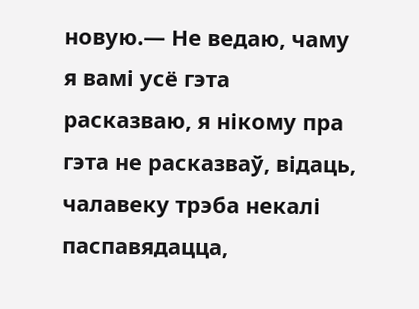новую.— Не ведаю, чаму я вамі усё гэта расказваю, я нікому пра гэта не расказваў, відаць, чалавеку трэба некалі паспавядацца,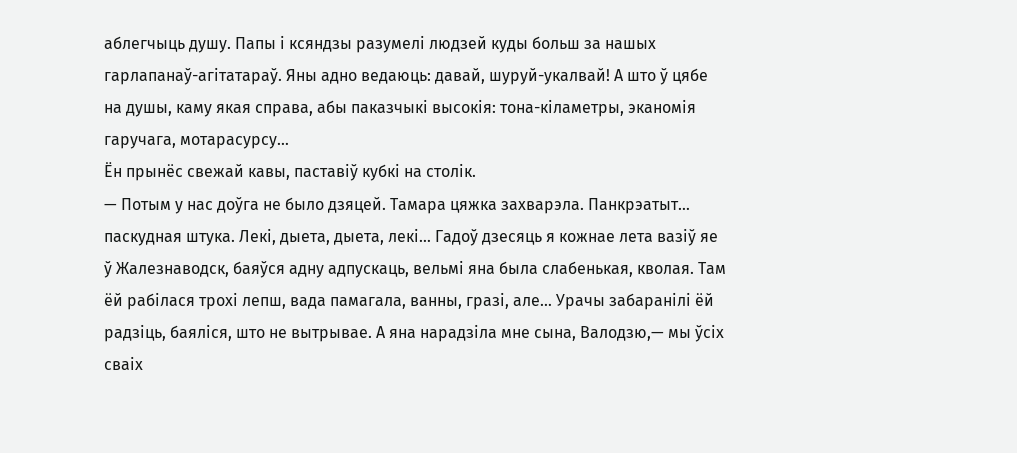аблегчыць душу. Папы і ксяндзы разумелі людзей куды больш за нашых гарлапанаў-агітатараў. Яны адно ведаюць: давай, шуруй-укалвай! А што ў цябе на душы, каму якая справа, абы паказчыкі высокія: тона-кіламетры, эканомія гаручага, мотарасурсу…
Ён прынёс свежай кавы, паставіў кубкі на столік.
— Потым у нас доўга не было дзяцей. Тамара цяжка захварэла. Панкрэатыт… паскудная штука. Лекі, дыета, дыета, лекі… Гадоў дзесяць я кожнае лета вазіў яе ў Жалезнаводск, баяўся адну адпускаць, вельмі яна была слабенькая, кволая. Там ёй рабілася трохі лепш, вада памагала, ванны, гразі, але… Урачы забаранілі ёй радзіць, баяліся, што не вытрывае. А яна нарадзіла мне сына, Валодзю,— мы ўсіх сваіх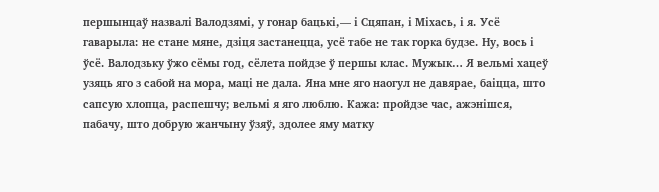першынцаў назвалі Валодзямі, у гонар бацькі,— і Сцяпан, і Міхась, і я. Усё гаварыла: не стане мяне, дзіця застанецца, усё табе не так горка будзе. Ну, вось і ўсё. Валодзьку ўжо сёмы год, сёлета пойдзе ў першы клас. Мужык… Я вельмі хацеў узяць яго з сабой на мора, маці не дала. Яна мне яго наогул не давярае, баіцца, што сапсую хлопца, распешчу; вельмі я яго люблю. Кажа: пройдзе час, ажэнішся, пабачу, што добрую жанчыну ўзяў, здолее яму матку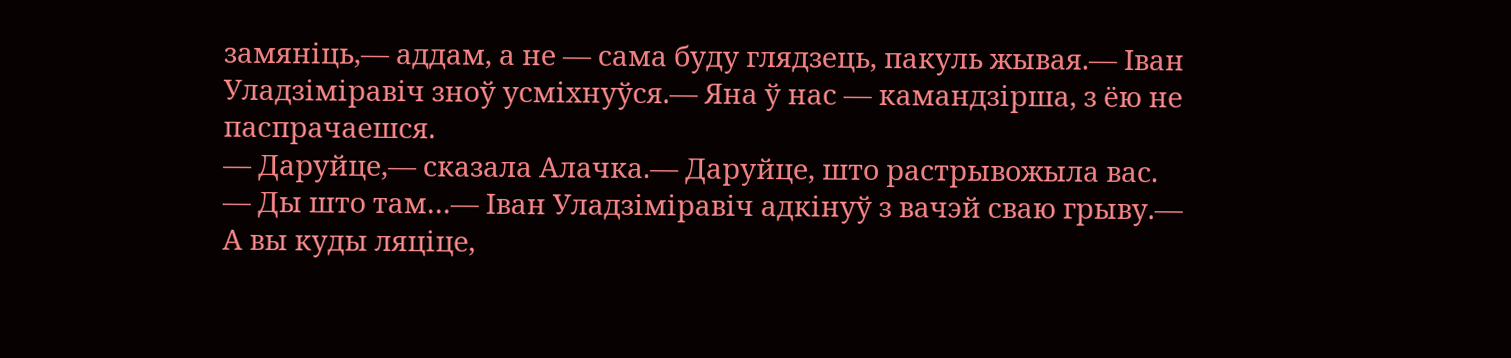замяніць,— аддам, а не — сама буду глядзець, пакуль жывая.— Іван Уладзіміравіч зноў усміхнуўся.— Яна ў нас — камандзірша, з ёю не паспрачаешся.
— Даруйце,— сказала Алачка.— Даруйце, што растрывожыла вас.
— Ды што там…— Іван Уладзіміравіч адкінуў з вачэй сваю грыву.— А вы куды ляціце,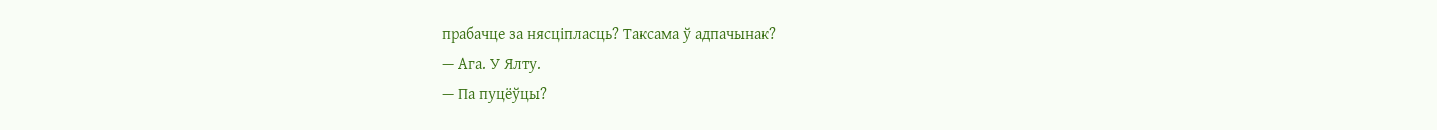прабачце за нясціпласць? Таксама ў адпачынак?
— Ага. У Ялту.
— Па пуцёўцы?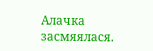Алачка засмяялася.